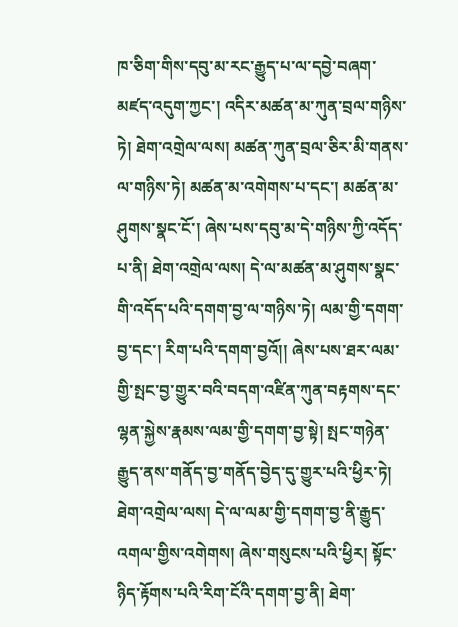ཁ་ཅིག་གིས་དབུ་མ་རང་རྒྱུད་པ་ལ་དབྱེ་བཞག་མཛད་འདུག་ཀྱང་། འདིར་མཚན་མ་ཀུན་བྲལ་གཉིས་ཏེ། ཐེག་འགྲེལ་ལས། མཚན་ཀུན་བྲལ་ཅིར་མི་གནས་ལ་གཉིས་ཏེ། མཚན་མ་འགེགས་པ་དང་། མཚན་མ་ཤུགས་སྣང་ངོ་། ཞེས་པས་དབུ་མ་དེ་གཉིས་ཀྱི་འདོད་པ་ནི། ཐེག་འགྲེལ་ལས། དེ་ལ་མཚན་མ་ཤུགས་སྣང་གི་འདོད་པའི་དགག་བྱ་ལ་གཉིས་ཏེ། ལམ་གྱི་དགག་བྱ་དང་། རིག་པའི་དགག་བྱའོ།། ཞེས་པས་ཐར་ལམ་གྱི་སྤང་བྱ་གྱུར་བའི་བདག་འཛིན་ཀུན་བརྟགས་དང་ལྷན་སྐྱེས་རྣམས་ལམ་གྱི་དགག་བྱ་སྟེ། སྤང་གཉེན་རྒྱུད་ནས་གནོད་བྱ་གནོད་བྱེད་དུ་གྱུར་པའི་ཕྱིར་ཏེ། ཐེག་འགྲེལ་ལས། དེ་ལ་ལམ་གྱི་དགག་བྱ་ནི་རྒྱུད་འགལ་གྱིས་འགེགས། ཞེས་གསུངས་པའི་ཕྱིར། སྟོང་ཉིད་རྟོགས་པའི་རིག་ངོའི་དགག་བྱ་ནི། ཐེག་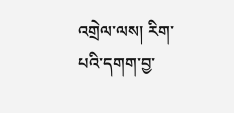འགྲེལ་ལས། རིག་པའི་དགག་བྱ་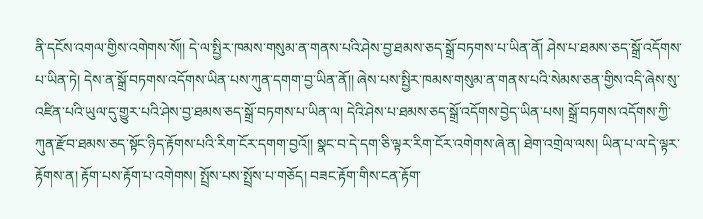ནི་དངོས་འགལ་གྱིས་འགེགས་སོ།། དེ་ལ་སྤྱིར་ཁམས་གསུམ་ན་གནས་པའི་ཤེས་བྱ་ཐམས་ཅད་སྒྲོ་བཏགས་པ་ཡིན་ནོ། ཤེས་པ་ཐམས་ཅད་སྒྲོ་འདོགས་པ་ཡིན་ཏེ། དེས་ན་སྒྲོ་བཏགས་འདོགས་ཡིན་པས་ཀུན་དགག་བྱ་ཡིན་ནོ།། ཞེས་པས་སྤྱིར་ཁམས་གསུམ་ན་གནས་པའི་སེམས་ཅན་གྱིས་འདི་ཞེས་སུ་འཛིན་པའི་ཡུལ་དུ་གྱུར་པའི་ཤེས་བྱ་ཐམས་ཅད་སྒྲོ་བཏགས་པ་ཡིན་ལ། དེའི་ཤེས་པ་ཐམས་ཅད་སྒྲོ་འདོགས་བྱེད་ཡིན་པས། སྒྲོ་བཏགས་འདོགས་ཀྱི་ཀུན་རྫོབ་ཐམས་ཅད་སྟོང་ཉིད་རྟོགས་པའི་རིག་ངོར་དགག་བྱའོ།། སྣང་བ་དེ་དག་ཅི་ལྟར་རིག་ངོར་འགེགས་ཞེ་ན། ཐེག་འགྲེལ་ལས། ཡིན་པ་ལ་དེ་ལྟར་རྟོགས་ན། རྟོག་པས་རྟོག་པ་འགེགས། སྤྲོས་པས་སྤྲོས་པ་གཅོད། བཟང་རྟོག་གིས་ངན་རྟོག་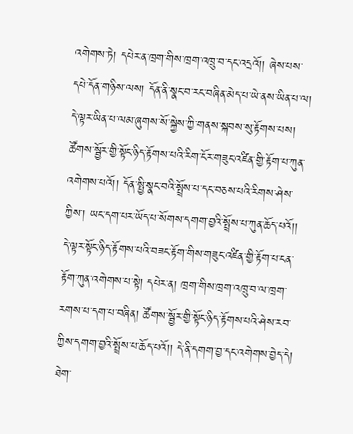འགེགས་ཏེ། དཔེར་ན་ཁྲག་གིས་ཁྲག་འཁྲུ་བ་དང་འདྲའོ།། ཞེས་པས་དཔེ་དོན་གཉིས་ལས། དོན་ནི་སྣང་བ་རང་བཞིན་མེད་པ་ཡེ་ནས་ཡིན་པ་ལ། དེ་ལྟར་ཡིན་པ་ལམ་ཞུགས་སོ་སྐྱེས་ཀྱི་གནས་སྐབས་སུ་རྟོགས་པས། ཚོགས་སྦྱོར་གྱི་སྟོང་ཉིད་རྟོགས་པའི་རིག་ངོར་གཟུང་འཛིན་གྱི་རྟོག་པ་ཀུན་འགེགས་པའོ།། དོན་སྤྱི་སྣང་བའི་སྤྲོས་པ་དང་བཅས་པའི་རིགས་ཤེས་ཀྱིས་། ཡང་དག་པར་ཡོད་པ་སོགས་དགག་བྱའི་སྤྲོས་པ་ཀུན་ཆོད་པའོ།། དེ་ལྟར་སྟོང་ཉིད་རྟོགས་པའི་བཟང་རྟོག་གིས་གཟུང་འཛིན་གྱི་རྟོག་པ་ངན་རྟོག་ཀུན་འགེགས་པ་སྟེ། དཔེར་ན། ཁྲག་གིས་ཁྲག་འཁྲུ་བ་ལ་ཁྲག་རགས་པ་དག་པ་བཞིན། ཚོགས་སྦྱོར་གྱི་སྟོང་ཉིད་རྟོགས་པའི་ཤེས་རབ་ཀྱིས་དགག་བྱའི་སྤྲོས་པ་ཆོད་པའོ།། དེ་ནི་དགག་བྱ་དང་འགེགས་བྱེད་དེ། ཐེག་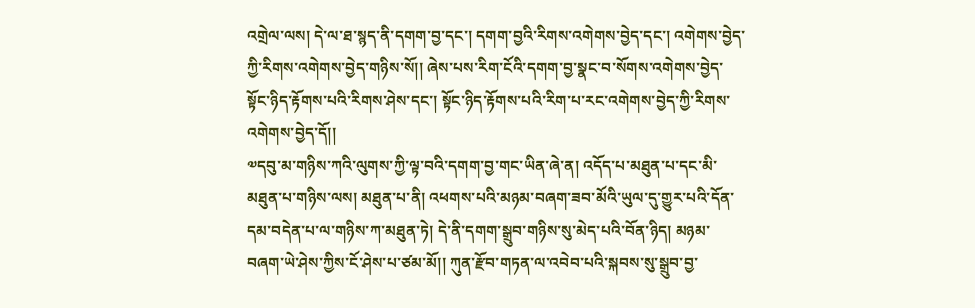འགྲེལ་ལས། དེ་ལ་ཐ་སྙད་ནི་དགག་བྱ་དང་། དགག་བྱའི་རིགས་འགེགས་བྱེད་དང་། འགེགས་བྱེད་ཀྱི་རིགས་འགེགས་བྱེད་གཉིས་སོ།། ཞེས་པས་རིག་ངོའི་དགག་བྱ་སྣང་བ་སོགས་འགེགས་བྱེད་སྟོང་ཉིད་རྟོགས་པའི་རིགས་ཤེས་དང་། སྟོང་ཉིད་རྟོགས་པའི་རིག་པ་རང་འགེགས་བྱེད་ཀྱི་རིགས་འགེགས་བྱེད་དོ།།
༧དབུ་མ་གཉིས་ཀའི་ལུགས་ཀྱི་ལྟ་བའི་དགག་བྱ་གང་ཡིན་ཞེ་ན། འདོད་པ་མཐུན་པ་དང་མི་མཐུན་པ་གཉིས་ལས། མཐུན་པ་ནི། འཕགས་པའི་མཉམ་བཞག་ཟབ་མོའི་ཡུལ་དུ་གྱུར་པའི་དོན་དམ་བདེན་པ་ལ་གཉིས་ཀ་མཐུན་ཏེ། དེ་ནི་དགག་སྒྲུབ་གཉིས་སུ་མེད་པའི་བོན་ཉིད། མཉམ་བཞག་ཡེ་ཤེས་ཀྱིས་ངོ་ཤེས་པ་ཙམ་མོ།། ཀུན་རྫོབ་གཏན་ལ་འབེབ་པའི་སྐབས་སུ་སྒྲུབ་བྱ་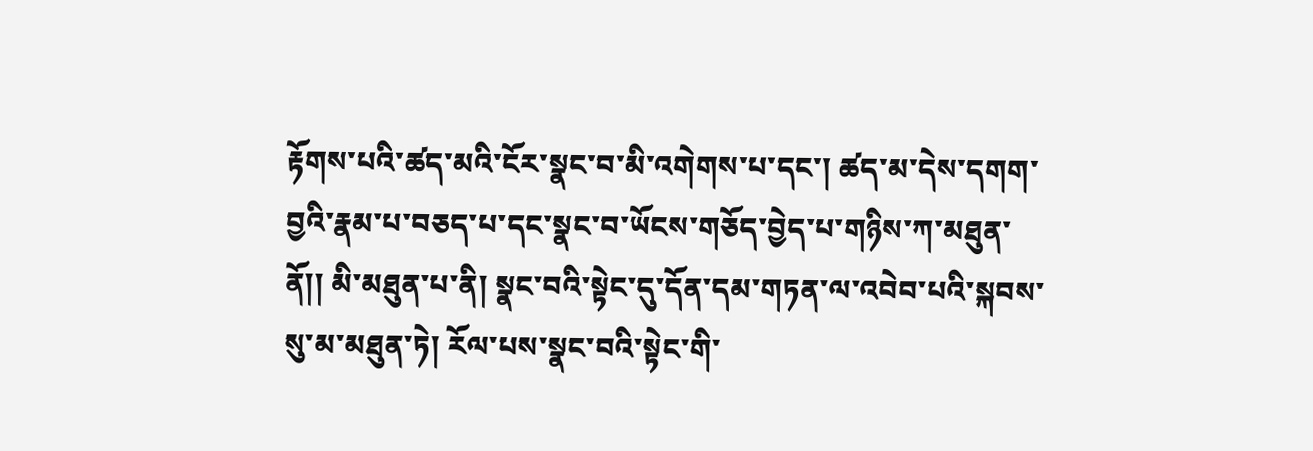རྟོགས་པའི་ཚད་མའི་ངོར་སྣང་བ་མི་འགེགས་པ་དང་། ཚད་མ་དེས་དགག་བྱའི་རྣམ་པ་བཅད་པ་དང་སྣང་བ་ཡོངས་གཅོད་བྱེད་པ་གཉིས་ཀ་མཐུན་ནོ།། མི་མཐུན་པ་ནི། སྣང་བའི་སྟེང་དུ་དོན་དམ་གཏན་ལ་འབེབ་པའི་སྐབས་སུ་མ་མཐུན་ཏེ། རོལ་པས་སྣང་བའི་སྟེང་གི་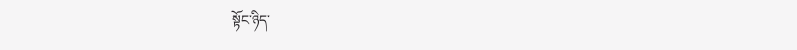སྟོང་ཉིད་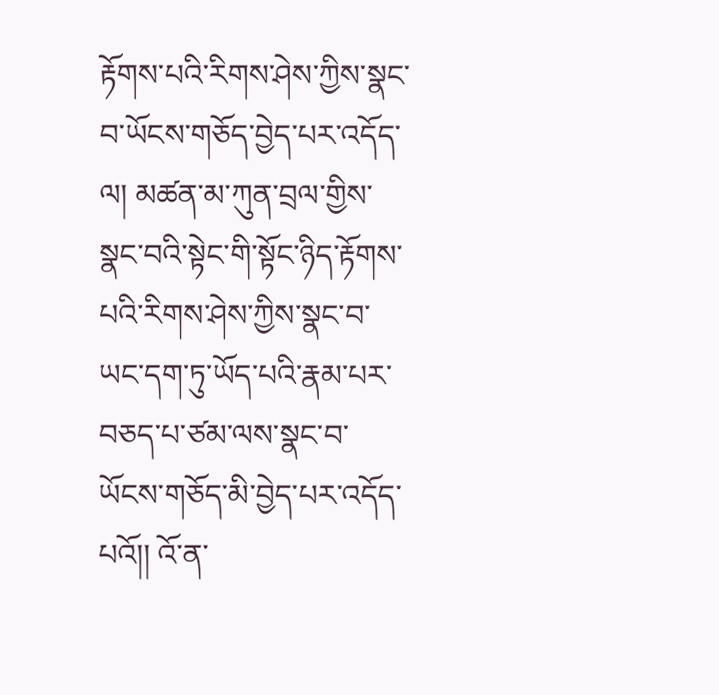རྟོགས་པའི་རིགས་ཤེས་ཀྱིས་སྣང་བ་ཡོངས་གཅོད་བྱེད་པར་འདོད་ལ། མཚན་མ་ཀུན་བྲལ་གྱིས་སྣང་བའི་སྟེང་གི་སྟོང་ཉིད་རྟོགས་པའི་རིགས་ཤེས་ཀྱིས་སྣང་བ་ཡང་དག་ཏུ་ཡོད་པའི་རྣམ་པར་བཅད་པ་ཙམ་ལས་སྣང་བ་ཡོངས་གཅོད་མི་བྱེད་པར་འདོད་པའོ།། འོ་ན་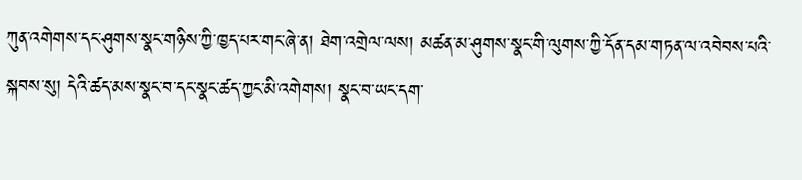ཀུན་འགེགས་དང་ཤུགས་སྣང་གཉིས་ཀྱི་ཁྱད་པར་གང་ཞེ་ན། ཐེག་འགྲེལ་ལས། མཚན་མ་ཤུགས་སྣང་གི་ལུགས་ཀྱི་དོན་དམ་གཏན་ལ་འབེབས་པའི་སྐབས་སུ། དེའི་ཚད་མས་སྣང་བ་དང་སྣང་ཚད་ཀྱང་མི་འགེགས། སྣང་བ་ཡང་དག་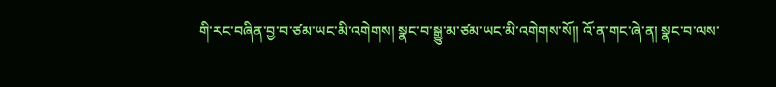གི་རང་བཞིན་བྱ་བ་ཙམ་ཡང་མི་འགེགས། སྣང་བ་སྒྱུ་མ་ཙམ་ཡང་མི་འགེགས་སོ།། འོ་ན་གང་ཞེ་ན། སྣང་བ་ལས་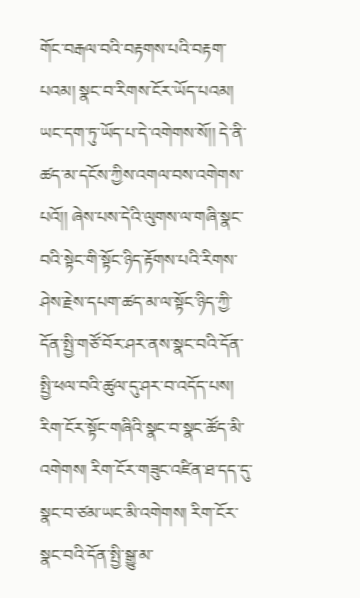གོང་བརྒལ་བའི་བརྟགས་པའི་བརྟག་པའམ། སྣང་བ་རིགས་ངོར་ཡོད་པའམ། ཡང་དག་ཏུ་ཡོད་པ་དེ་འགེགས་སོ།། དེ་ནི་ཚད་མ་དངོས་ཀྱིས་འགལ་བས་འགེགས་པའོ།། ཞེས་པས་དེའི་ལུགས་ལ་གཞི་སྣང་བའི་སྟེང་གི་སྟོང་ཉིད་རྟོགས་པའི་རིགས་ཤེས་རྗེས་དཔག་ཚད་མ་ལ་སྟོང་ཉིད་ཀྱི་དོན་སྤྱི་གཙོ་བོར་ཤར་ནས་སྣང་བའི་དོན་སྤྱི་ཕལ་བའི་ཚུལ་དུ་ཤར་བ་འདོད་པས། རིག་ངོར་སྟོང་གཞིའི་སྣང་བ་སྣང་ཚོད་མི་འགེགས། རིག་ངོར་གཟུང་འཛིན་ཐ་དད་དུ་སྣང་བ་ཙམ་ཡང་མི་འགེགས། རིག་ངོར་སྣང་བའི་དོན་སྤྱི་སྒྱུ་མ་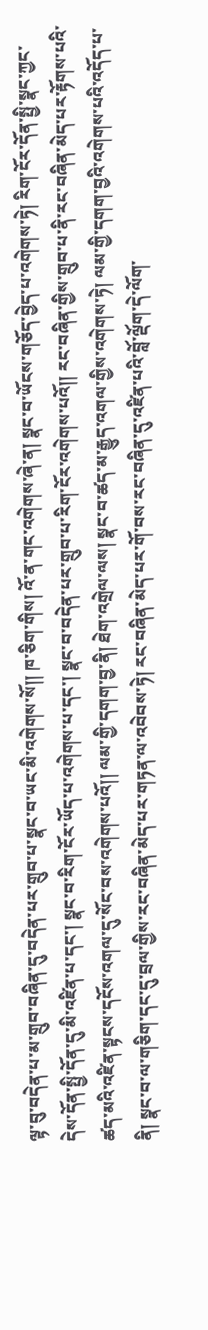ལྟ་བུ་བདེན་པ་མ་གྲུབ་བཞིན་དུ་བདེན་པར་གྲུབ་པ་སྣང་བ་ཡང་མི་འགེགས་སོ།། ཁ་ཅིག་གིས། འོ་ན་གང་འགེགས་ཞེ་ན། སྣང་བ་ཡོངས་གཅོད་བྱེད་པ་འགེགས་ཏེ། རིག་ངོར་དོན་སྤྱི་སྣང་ཀྱང་དེས་དོན་སྤྱི་དོན་དུ་མི་འཛིན་པ་དང་། སྣང་བ་རིག་ངོར་ཡོད་པ་འགེགས་པ་དང་། སྣང་བ་བདེན་པར་གྲུབ་པ་རིག་ངོར་འགེགས་པའོ།། རང་བཞིན་གྱིས་གྲུབ་པ་ནི་རང་བཞིན་མེད་པར་རྟོགས་པའི་ཚད་མའི་འཛིན་སྟངས་དངོས་འགལ་དུ་སོང་བས་འགེགས་པའོ།། ལམ་གྱི་དགག་བྱ་ནི། ཐེག་འགྲེལ་ལས། སྣང་བ་ཚད་མ་རྒྱུད་འགལ་གྱིས་འགེགས་ཏེ། ལམ་གྱི་དགག་བྱའི་འགེགས་པའི་འདོད་པ་ནི། སྣང་བ་ལ་གཅིག་དང་དུ་བྲལ་གྱིས་རང་བཞིན་མེད་པར་གཏན་ལ་འབེབས་ཏེ། རང་བཞིན་མེད་པར་གོ་བས་རང་བཞིན་དུ་འཛིན་པའི་བློ་ལྡོག་དེ་ལོག་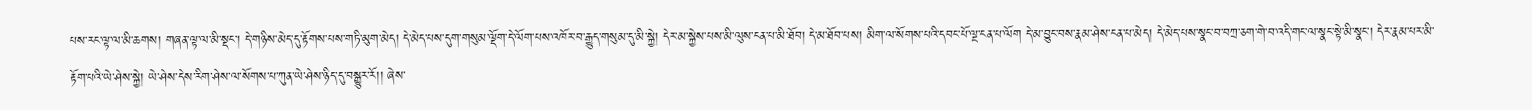པས་རང་ལྟ་ལ་མི་ཆགས། གཞན་ལྟ་ལ་མི་སྡང་། དེ་གཉིས་མེད་དུ་རྟོགས་པས་གཏི་མུག་མེད། དེ་མེད་པས་དུག་གསུམ་ལྡོག་དེ་ལོག་པས་འཁོར་བ་རྒྱུད་གསུམ་དུ་མི་སྐྱེ། དེར་མ་སྐྱེས་པས་མི་ལུས་ངན་པ་མི་ཐོབ། དེ་མ་ཐོབ་པས། མིག་ལ་སོགས་པའི་དབང་པོ་ལྔ་ངན་པ་ལོག དེ་མ་བྱུང་བས་རྣམ་ཤེས་ངན་པ་མེད། དེ་མེད་པས་སྣང་བ་བཀྲ་ཅག་གེ་བ་འདི་གང་ལ་སྣང་སྟེ་མི་སྣང་། དེར་རྣམ་པར་མི་རྟོག་པའི་ཡེ་ཤེས་སྐྱེ། ཡེ་ཤེས་དེས་རིག་ཤེས་ལ་སོགས་པ་ཀུན་ཡེ་ཤེས་ཉིད་དུ་བསྒྱུར་རོ།། ཞེས་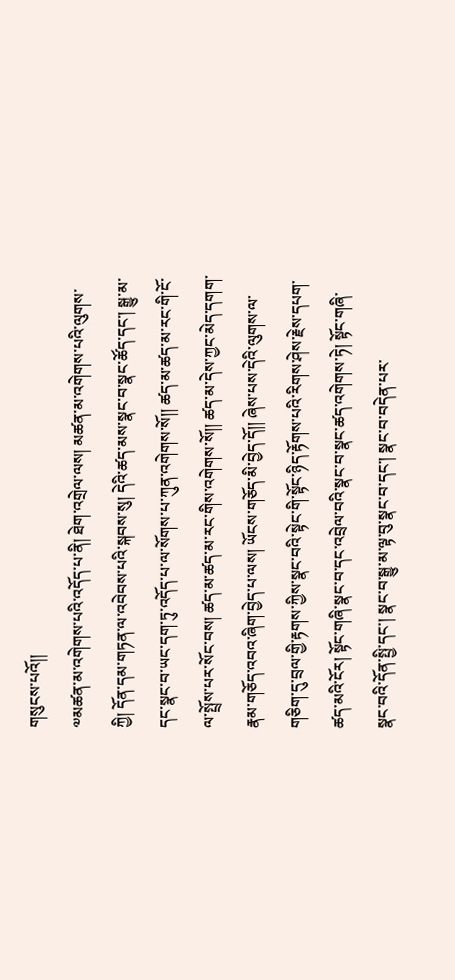གསུངས་པའོ།།
༧མཚན་མ་འགེགས་པའི་འདོད་པ་ནི། ཐེག་འགྲེལ་ལས། མཚན་མ་འགེགས་པའི་ལུགས་ཀྱི། དོན་དམ་གཏན་ལ་འབེབས་པའི་སྐབས་སུ། དེའི་ཚད་མས་སྣང་བ་སྣང་ཚོད་དང་། སྒྱུ་མ་དང་སྣང་བ་ཡང་དག་ཏུ་འདོད་པ་ལ་སོགས་པ་ཀུན་འགེགས་སོ།། ཚད་མ་ཚད་མ་རང་གི་ངོ་ལ་སྤྲོས་པར་སོང་བས། ཚད་མ་ཚད་མ་རང་གིས་འགེགས་སོ།། ཚད་མ་དེས་ཀྱང་མེད་དགག་རྣམ་གཅོད་འབའ་ཞིག་བྱེད་པ་ལས། ཡོངས་གཅོད་མི་བྱེད་དོ།། ཞེས་པས་དེའི་ལུགས་ལ་གཅིག་དུ་བྲལ་གྱི་རྟགས་ཀྱིས་སྣང་བའི་སྟེང་གི་སྟོང་ཉིད་རྟོགས་པའི་རིགས་ཤེས་རྗེས་དཔག་ཚད་མའི་ངོར། སྟོང་གཞི་སྣང་བ་དང་འབྲེལ་བའི་སྣང་བ་སྣང་ཚད་འགེགས་ཏེ། སྟོང་གཞི་སྣང་བའི་དོན་སྤྱི་དང་། སྣང་བ་སྒྱུ་མ་ལྟ་བུ་སྣང་བ་དང་། སྣང་བ་བདེན་པར་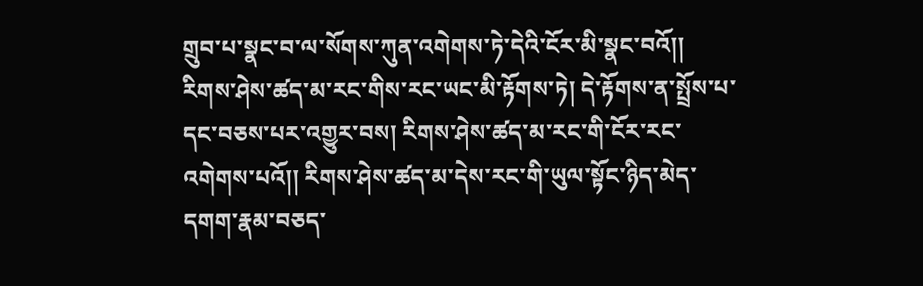གྲུབ་པ་སྣང་བ་ལ་སོགས་ཀུན་འགེགས་ཏེ་དེའི་ངོར་མི་སྣང་བའོ།། རིགས་ཤེས་ཚད་མ་རང་གིས་རང་ཡང་མི་རྟོགས་ཏེ། དེ་རྟོགས་ན་སྤྲོས་པ་དང་བཅས་པར་འགྱུར་བས། རིགས་ཤེས་ཚད་མ་རང་གི་ངོར་རང་འགེགས་པའོ།། རིགས་ཤེས་ཚད་མ་དེས་རང་གི་ཡུལ་སྟོང་ཉིད་མེད་དགག་རྣམ་བཅད་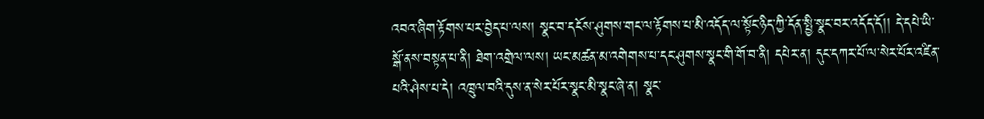འབའ་ཞིག་རྟོགས་པར་བྱེད་པ་ལས། སྣང་བ་དངོས་ཤུགས་གང་ལ་རྟོགས་པ་མི་འདོད་ལ་སྟོང་ཉིད་ཀྱི་དོན་སྤྱི་སྣང་བར་འདོད་དོ།། དེ་དཔེ་ཡི་སྒོ་ནས་བསྟན་པ་ནི། ཐེག་འགྲེལ་ལས། ཡང་མཚན་མ་འགེགས་པ་དང་ཤུགས་སྣང་གི་གོ་བ་ནི། དཔེར་ན། དུང་དཀར་པོ་ལ་སེར་པོར་འཛིན་པའི་ཤེས་པ་དེ། འཁྲུལ་བའི་དུས་ན་སེར་པོར་སྣང་མི་སྣང་ཞེ་ན། སྣང་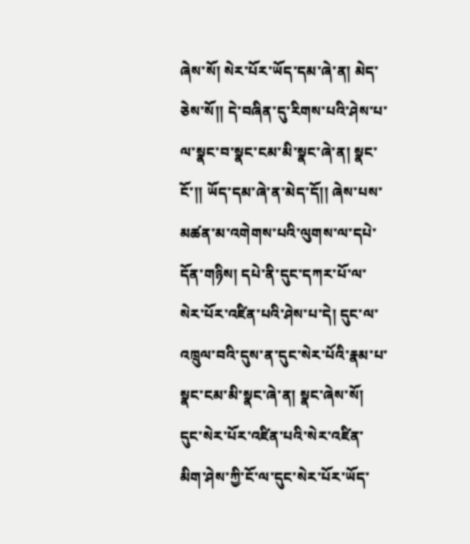ཞེས་སོ། སེར་པོར་ཡོད་དམ་ཞེ་ན། མེད་ཅེས་སོ།། དེ་བཞིན་དུ་རིགས་པའི་ཤེས་པ་ལ་སྣང་བ་སྣང་ངམ་མི་སྣང་ཞེ་ན། སྣང་ངོ་།། ཡོད་དམ་ཞེ་ན་མེད་དོ།། ཞེས་པས་མཚན་མ་འགེགས་པའི་ལུགས་ལ་དཔེ་དོན་གཉིས། དཔེ་ནི་དུང་དཀར་པོ་ལ་སེར་པོར་འཛིན་པའི་ཤེས་པ་དེ། དུང་ལ་འཁྲུལ་བའི་དུས་ན་དུང་སེར་པོའི་རྣམ་པ་སྣང་ངམ་མི་སྣང་ཞེ་ན། སྣང་ཞེས་སོ། དུང་སེར་པོར་འཛིན་པའི་སེར་འཛིན་མིག་ཤེས་ཀྱི་ངོ་ལ་དུང་སེར་པོར་ཡོད་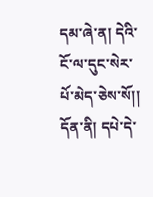དམ་ཞེ་ན། དེའི་ངོ་ལ་དུང་སེར་པོ་མེད་ཅེས་སོ།། དོན་ནི། དཔེ་དེ་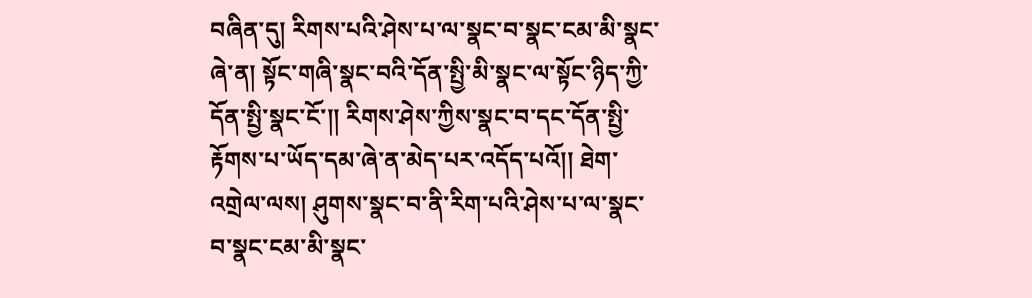བཞིན་དུ། རིགས་པའི་ཤེས་པ་ལ་སྣང་བ་སྣང་ངམ་མི་སྣང་ཞེ་ན། སྟོང་གཞི་སྣང་བའི་དོན་སྤྱི་མི་སྣང་ལ་སྟོང་ཉིད་ཀྱི་དོན་སྤྱི་སྣང་ངོ་།། རིགས་ཤེས་ཀྱིས་སྣང་བ་དང་དོན་སྤྱི་རྟོགས་པ་ཡོད་དམ་ཞེ་ན་མེད་པར་འདོད་པའོ།། ཐེག་འགྲེལ་ལས། ཤུགས་སྣང་བ་ནི་རིག་པའི་ཤེས་པ་ལ་སྣང་བ་སྣང་ངམ་མི་སྣང་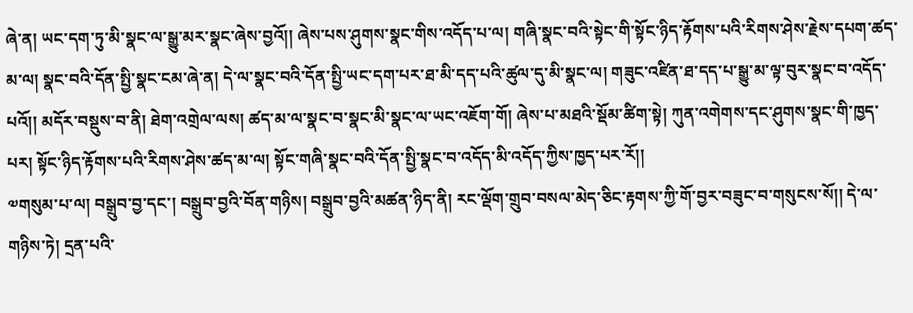ཞེ་ན། ཡང་དག་ཏུ་མི་སྣང་ལ་སྒྱུ་མར་སྣང་ཞེས་བྱའོ།། ཞེས་པས་ཤུགས་སྣང་གིས་འདོད་པ་ལ། གཞི་སྣང་བའི་སྟེང་གི་སྟོང་ཉིད་རྟོགས་པའི་རིགས་ཤེས་རྗེས་དཔག་ཚད་མ་ལ། སྣང་བའི་དོན་སྤྱི་སྣང་ངམ་ཞེ་ན། དེ་ལ་སྣང་བའི་དོན་སྤྱི་ཡང་དག་པར་ཐ་མི་དད་པའི་ཚུལ་དུ་མི་སྣང་ལ། གཟུང་འཛིན་ཐ་དད་པ་སྒྱུ་མ་ལྟ་བུར་སྣང་བ་འདོད་པའོ།། མདོར་བསྡུས་བ་ནི། ཐེག་འགྲེལ་ལས། ཚད་མ་ལ་སྣང་བ་སྣང་མི་སྣང་ལ་ཡང་འཇོག་གོ། ཞེས་པ་མཐའི་སྡོམ་ཚིག་སྟེ། ཀུན་འགེགས་དང་ཤུགས་སྣང་གི་ཁྱད་པར། སྟོང་ཉིད་རྟོགས་པའི་རིགས་ཤེས་ཚད་མ་ལ། སྟོང་གཞི་སྣང་བའི་དོན་སྤྱི་སྣང་བ་འདོད་མི་འདོད་ཀྱིས་ཁྱད་པར་རོ།།
༧གསུམ་པ་ལ། བསྒྲུབ་བྱ་དང་། བསྒྲུབ་བྱའི་བོན་གཉིས། བསྒྲུབ་བྱའི་མཚན་ཉིད་ནི། རང་ལྡོག་གྲུབ་བསལ་མེད་ཅིང་རྟགས་ཀྱི་གོ་བྱར་བཟུང་བ་གསུངས་སོ།། དེ་ལ་གཉིས་ཏེ། དྲན་པའི་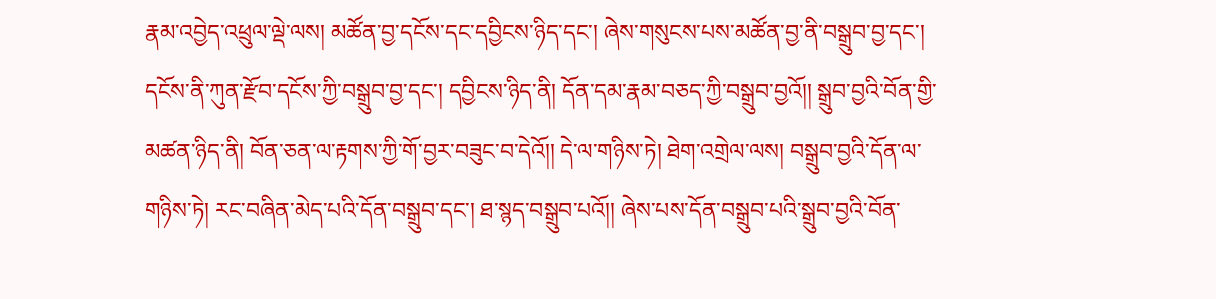རྣམ་འབྱེད་འཕྲུལ་ལྡེ་ལས། མཚོན་བྱ་དངོས་དང་དབྱིངས་ཉིད་དང་། ཞེས་གསུངས་པས་མཚོན་བྱ་ནི་བསྒྲུབ་བྱ་དང་། དངོས་ནི་ཀུན་རྫོབ་དངོས་ཀྱི་བསྒྲུབ་བྱ་དང་། དབྱིངས་ཉིད་ནི། དོན་དམ་རྣམ་བཅད་ཀྱི་བསྒྲུབ་བྱའོ།། སྒྲུབ་བྱའི་བོན་གྱི་མཚན་ཉིད་ནི། བོན་ཅན་ལ་རྟགས་ཀྱི་གོ་བྱར་བཟུང་བ་དེའོ།། དེ་ལ་གཉིས་ཏེ། ཐེག་འགྲེལ་ལས། བསྒྲུབ་བྱའི་དོན་ལ་གཉིས་ཏེ། རང་བཞིན་མེད་པའི་དོན་བསྒྲུབ་དང་། ཐ་སྙད་བསྒྲུབ་པའོ།། ཞེས་པས་དོན་བསྒྲུབ་པའི་སྒྲུབ་བྱའི་བོན་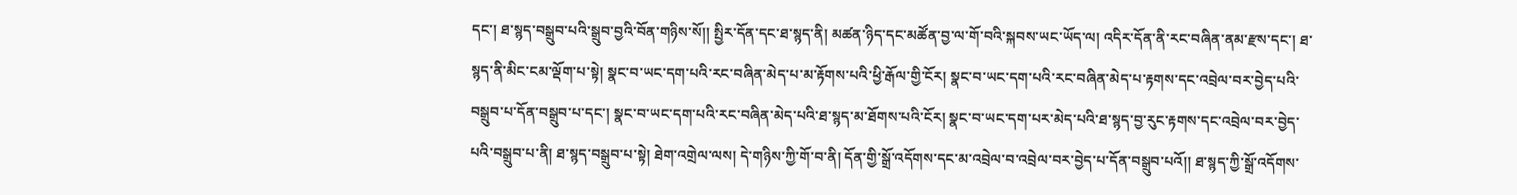དང་། ཐ་སྙད་བསྒྲུབ་པའི་སྒྲུབ་བྱའི་བོན་གཉིས་སོ།། སྤྱིར་དོན་དང་ཐ་སྙད་ནི། མཚན་ཉིད་དང་མཚོན་བྱ་ལ་གོ་བའི་སྐབས་ཡང་ཡོད་ལ། འདིར་དོན་ནི་རང་བཞིན་ནམ་རྫས་དང་། ཐ་སྙད་ནི་མིང་ངམ་ལྡོག་པ་སྟེ། སྣང་བ་ཡང་དག་པའི་རང་བཞིན་མེད་པ་མ་རྟོགས་པའི་ཕྱི་རྒོལ་གྱི་ངོར། སྣང་བ་ཡང་དག་པའི་རང་བཞིན་མེད་པ་རྟགས་དང་འབྲེལ་བར་བྱེད་པའི་བསྒྲུབ་པ་དོན་བསྒྲུབ་པ་དང་། སྣང་བ་ཡང་དག་པའི་རང་བཞིན་མེད་པའི་ཐ་སྙད་མ་ཐོགས་པའི་ངོར། སྣང་བ་ཡང་དག་པར་མེད་པའི་ཐ་སྙད་བྱ་རུང་རྟགས་དང་འབྲེལ་བར་བྱེད་པའི་བསྒྲུབ་པ་ནི། ཐ་སྙད་བསྒྲུབ་པ་སྟེ། ཐེག་འགྲེལ་ལས། དེ་གཉིས་ཀྱི་གོ་བ་ནི། དོན་གྱི་སྒྲོ་འདོགས་དང་མ་འབྲེལ་བ་འབྲེལ་བར་བྱེད་པ་དོན་བསྒྲུབ་པའོ།། ཐ་སྙད་ཀྱི་སྒྲོ་འདོགས་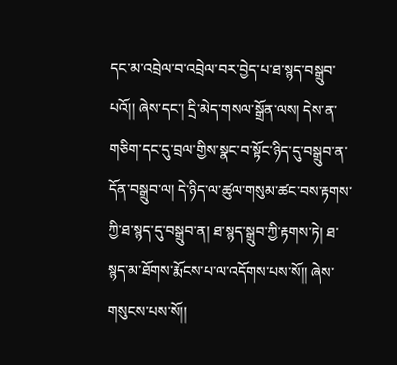དང་མ་འབྲེལ་བ་འབྲེལ་བར་བྱེད་པ་ཐ་སྙད་བསྒྲུབ་པའོ།། ཞེས་དང་། དྲི་མེད་གསལ་སྒྲོན་ལས། དེས་ན་གཅིག་དང་དུ་བྲལ་གྱིས་སྣང་བ་སྟོང་ཉིད་དུ་བསྒྲུབ་ན་དོན་བསྒྲུབ་ལ། དེ་ཉིད་ལ་ཚུལ་གསུམ་ཚང་བས་རྟགས་ཀྱི་ཐ་སྙད་དུ་བསྒྲུབ་ན། ཐ་སྙད་སྒྲུབ་ཀྱི་རྟགས་ཏེ། ཐ་སྙད་མ་ཐོགས་རྨོངས་པ་ལ་འདོགས་པས་སོ།། ཞེས་གསུངས་པས་སོ།།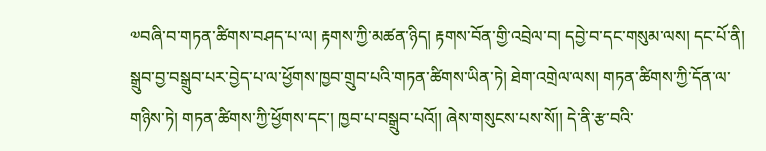༧བཞི་བ་གཏན་ཚིགས་བཤད་པ་ལ། རྟགས་ཀྱི་མཚན་ཉིད། རྟགས་བོན་གྱི་འབྲེལ་བ། དབྱེ་བ་དང་གསུམ་ལས། དང་པོ་ནི། སྒྲུབ་བྱ་བསྒྲུབ་པར་བྱེད་པ་ལ་ཕྱོགས་ཁྱབ་གྲུབ་པའི་གཏན་ཚིགས་ཡིན་ཏེ། ཐེག་འགྲེལ་ལས། གཏན་ཚིགས་ཀྱི་དོན་ལ་གཉིས་ཏེ། གཏན་ཚིགས་ཀྱི་ཕྱོགས་དང་། ཁྱབ་པ་བསྒྲུབ་པའོ།། ཞེས་གསུངས་པས་སོ།། དེ་ནི་རྩ་བའི་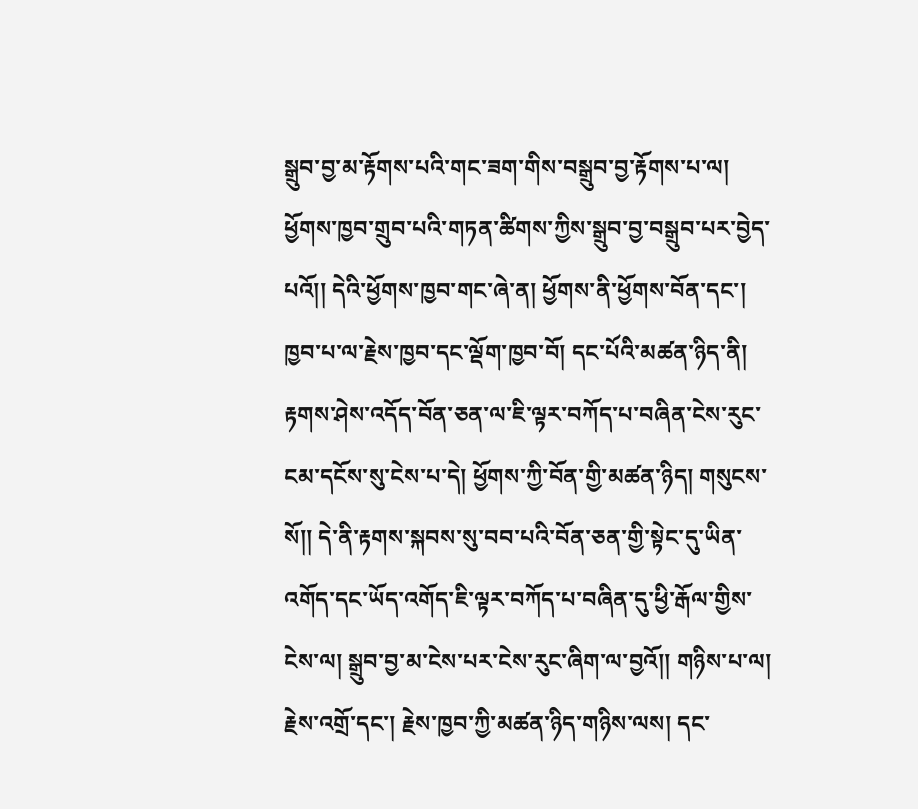སྒྲུབ་བྱ་མ་རྟོགས་པའི་གང་ཟག་གིས་བསྒྲུབ་བྱ་རྟོགས་པ་ལ། ཕྱོགས་ཁྱབ་གྲུབ་པའི་གཏན་ཚིགས་ཀྱིས་སྒྲུབ་བྱ་བསྒྲུབ་པར་བྱེད་པའོ།། དེའི་ཕྱོགས་ཁྱབ་གང་ཞེ་ན། ཕྱོགས་ནི་ཕྱོགས་བོན་དང་། ཁྱབ་པ་ལ་རྗེས་ཁྱབ་དང་ལྡོག་ཁྱབ་བོ། དང་པོའི་མཚན་ཉིད་ནི། རྟགས་ཤེས་འདོད་བོན་ཅན་ལ་ཇི་ལྟར་བཀོད་པ་བཞིན་ངེས་རུང་ངམ་དངོས་སུ་ངེས་པ་དེ། ཕྱོགས་ཀྱི་བོན་གྱི་མཚན་ཉིད། གསུངས་སོ།། དེ་ནི་རྟགས་སྐབས་སུ་བབ་པའི་བོན་ཅན་གྱི་སྟེང་དུ་ཡིན་འགོད་དང་ཡོད་འགོད་ཇི་ལྟར་བཀོད་པ་བཞིན་དུ་ཕྱི་རྒོལ་གྱིས་ངེས་ལ། སྒྲུབ་བྱ་མ་ངེས་པར་ངེས་རུང་ཞིག་ལ་བྱའོ།། གཉིས་པ་ལ། རྗེས་འགྲོ་དང་། རྗེས་ཁྱབ་ཀྱི་མཚན་ཉིད་གཉིས་ལས། དང་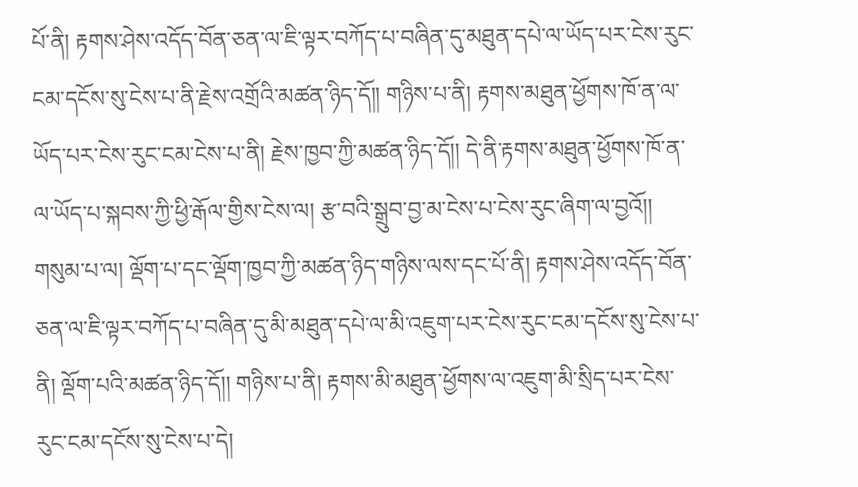པོ་ནི། རྟགས་ཤེས་འདོད་བོན་ཅན་ལ་ཇི་ལྟར་བཀོད་པ་བཞིན་དུ་མཐུན་དཔེ་ལ་ཡོད་པར་ངེས་རུང་ངམ་དངོས་སུ་ངེས་པ་ནི་རྗེས་འགྲོའི་མཚན་ཉིད་དོ།། གཉིས་པ་ནི། རྟགས་མཐུན་ཕྱོགས་ཁོ་ན་ལ་ཡོད་པར་ངེས་རུང་ངམ་ངེས་པ་ནི། རྗེས་ཁྱབ་ཀྱི་མཚན་ཉིད་དོ།། དེ་ནི་རྟགས་མཐུན་ཕྱོགས་ཁོ་ན་ལ་ཡོད་པ་སྐབས་ཀྱི་ཕྱི་རྒོལ་གྱིས་ངེས་ལ། རྩ་བའི་སྒྲུབ་བྱ་མ་ངེས་པ་ངེས་རུང་ཞིག་ལ་བྱའོ།། གསུམ་པ་ལ། ལྡོག་པ་དང་ལྡོག་ཁྱབ་ཀྱི་མཚན་ཉིད་གཉིས་ལས་དང་པོ་ནི། རྟགས་ཤེས་འདོད་བོན་ཅན་ལ་ཇི་ལྟར་བཀོད་པ་བཞིན་དུ་མི་མཐུན་དཔེ་ལ་མི་འཇུག་པར་ངེས་རུང་ངམ་དངོས་སུ་ངེས་པ་ནི། ལྡོག་པའི་མཚན་ཉིད་དོ།། གཉིས་པ་ནི། རྟགས་མི་མཐུན་ཕྱོགས་ལ་འཇུག་མི་སྲིད་པར་ངེས་རུང་ངམ་དངོས་སུ་ངེས་པ་དེ།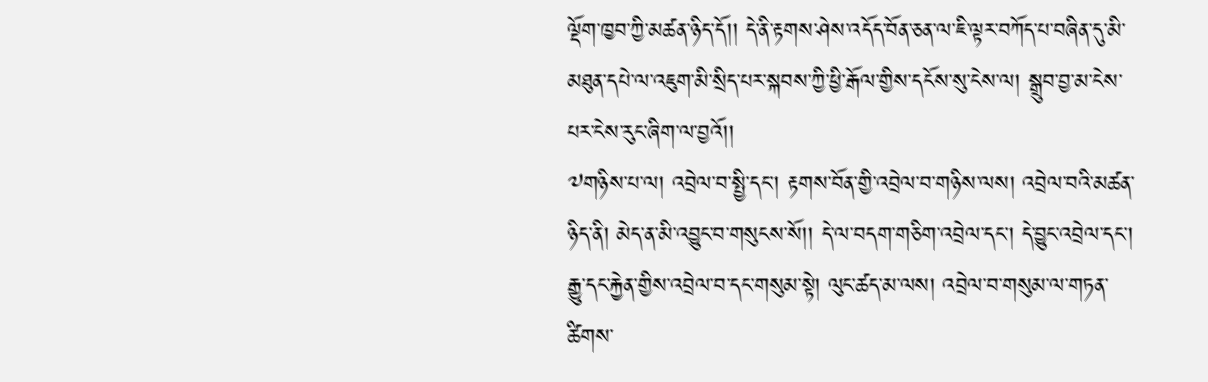ལྡོག་ཁྱབ་ཀྱི་མཚན་ཉིད་དོ།། དེ་ནི་རྟགས་ཤེས་འདོད་བོན་ཅན་ལ་ཇི་ལྟར་བཀོད་པ་བཞིན་དུ་མི་མཐུན་དཔེ་ལ་འཇུག་མི་སྲིད་པར་སྐབས་ཀྱི་ཕྱི་རྒོལ་གྱིས་དངོས་སུ་ངེས་ལ། སྒྲུབ་བྱ་མ་ངེས་པར་ངེས་རུང་ཞིག་ལ་བྱའོ།།
༧གཉིས་པ་ལ། འབྲེལ་བ་སྤྱི་དང་། རྟགས་བོན་གྱི་འབྲེལ་བ་གཉིས་ལས། འབྲེལ་བའི་མཚན་ཉིད་ནི། མེད་ན་མི་འབྱུང་བ་གསུངས་སོ།། དེ་ལ་བདག་གཅིག་འབྲེལ་དང་། དེ་བྱུང་འབྲེལ་དང་། རྒྱུ་དང་རྐྱེན་གྱིས་འབྲེལ་བ་དང་གསུམ་སྟེ། ལུང་ཚད་མ་ལས། འབྲེལ་བ་གསུམ་ལ་གཏན་ཚིགས་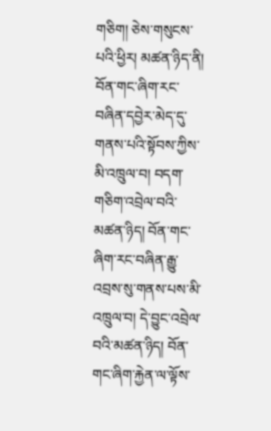གཅིག། ཅེས་གསུངས་པའི་ཕྱིར། མཚན་ཉིད་ནི། བོན་གང་ཞིག་རང་བཞིན་དབྱེར་མེད་དུ་གནས་པའི་སྟོབས་ཀྱིས་མི་འཁྲུལ་བ། བདག་གཅིག་འབྲེལ་བའི་མཚན་ཉིད། བོན་གང་ཞིག་རང་བཞིན་རྒྱུ་འབྲས་སུ་གནས་པས་མི་འཁྲུལ་བ། དེ་བྱུང་འབྲེལ་བའི་མཚན་ཉིད། བོན་གང་ཞིག་རྐྱེན་ལ་ལྟོས་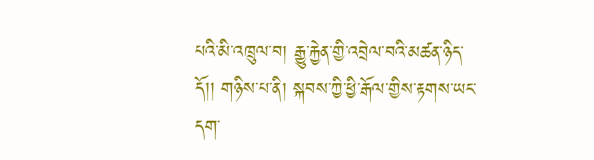པའི་མི་འཁྲུལ་བ། རྒྱུ་རྐྱེན་གྱི་འབྲེལ་བའི་མཚན་ཉིད་དོ།། གཉིས་པ་ནི། སྐབས་ཀྱི་ཕྱི་རྒོལ་གྱིས་རྟགས་ཡང་དག་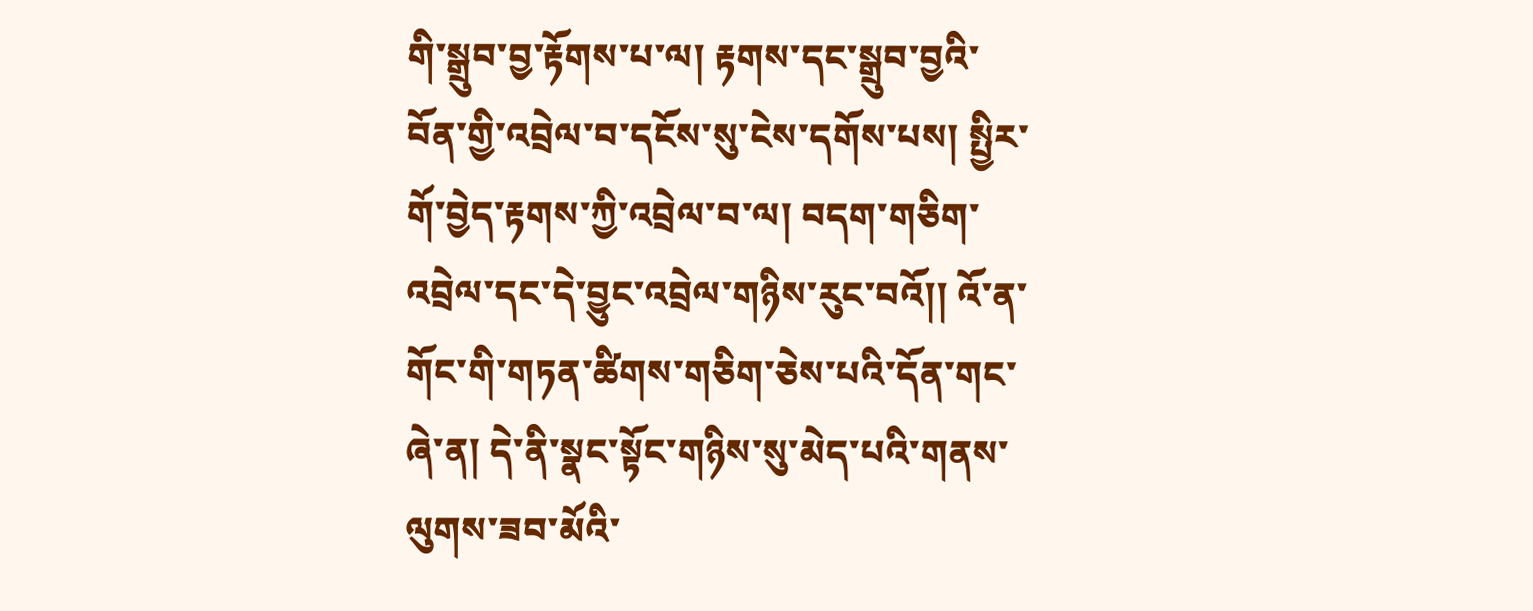གི་སྒྲུབ་བྱ་རྟོགས་པ་ལ། རྟགས་དང་སྒྲུབ་བྱའི་བོན་གྱི་འབྲེལ་བ་དངོས་སུ་ངེས་དགོས་པས། སྤྱིར་གོ་བྱེད་རྟགས་ཀྱི་འབྲེལ་བ་ལ། བདག་གཅིག་འབྲེལ་དང་དེ་བྱུང་འབྲེལ་གཉིས་རུང་བའོ།། འོ་ན་གོང་གི་གཏན་ཚིགས་གཅིག་ཅེས་པའི་དོན་གང་ཞེ་ན། དེ་ནི་སྣང་སྟོང་གཉིས་སུ་མེད་པའི་གནས་ལུགས་ཟབ་མོའི་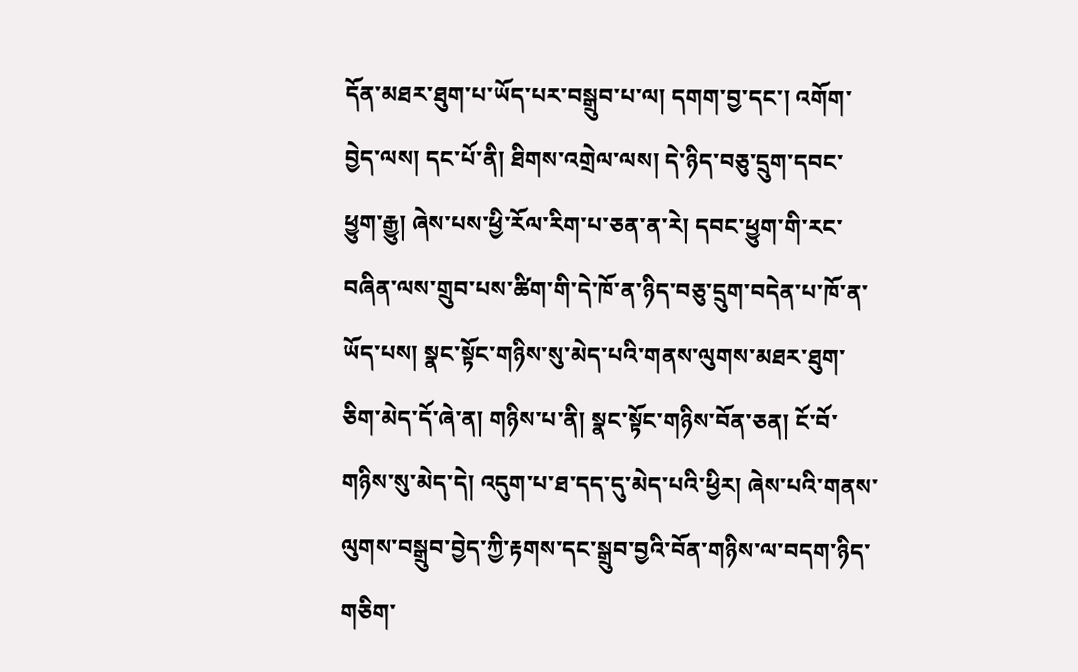དོན་མཐར་ཐུག་པ་ཡོད་པར་བསྒྲུབ་པ་ལ། དགག་བྱ་དང་། འགོག་བྱེད་ལས། དང་པོ་ནི། ཐིགས་འགྲེལ་ལས། དེ་ཉིད་བཅུ་དྲུག་དབང་ཕྱུག་རྒྱུ། ཞེས་པས་ཕྱི་རོལ་རིག་པ་ཅན་ན་རེ། དབང་ཕྱུག་གི་རང་བཞིན་ལས་གྲུབ་པས་ཚིག་གི་དེ་ཁོ་ན་ཉིད་བཅུ་དྲུག་བདེན་པ་ཁོ་ན་ཡོད་པས། སྣང་སྟོང་གཉིས་སུ་མེད་པའི་གནས་ལུགས་མཐར་ཐུག་ཅིག་མེད་དོ་ཞེ་ན། གཉིས་པ་ནི། སྣང་སྟོང་གཉིས་བོན་ཅན། ངོ་བོ་གཉིས་སུ་མེད་དེ། འདུག་པ་ཐ་དད་དུ་མེད་པའི་ཕྱིར། ཞེས་པའི་གནས་ལུགས་བསྒྲུབ་བྱེད་ཀྱི་རྟགས་དང་སྒྲུབ་བྱའི་བོན་གཉིས་ལ་བདག་ཉིད་གཅིག་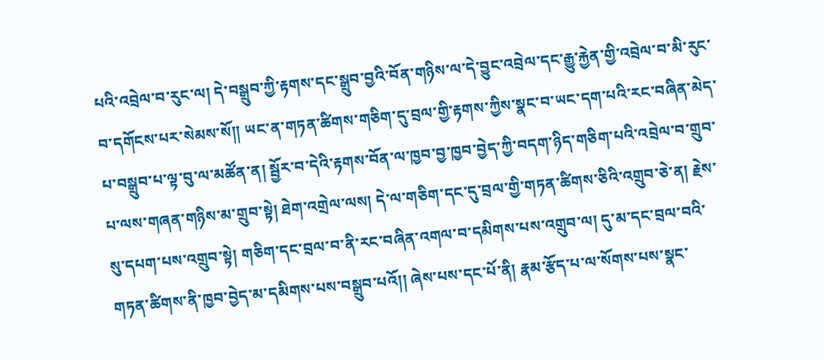པའི་འབྲེལ་བ་རུང་ལ། དེ་བསྒྲུབ་ཀྱི་རྟགས་དང་སྒྲུབ་བྱའི་བོན་གཉིས་ལ་དེ་བྱུང་འབྲེལ་དང་རྒྱུ་རྐྱེན་གྱི་འབྲེལ་བ་མི་རུང་བ་དགོངས་པར་སེམས་སོ།། ཡང་ན་གཏན་ཚིགས་གཅིག་དུ་བྲལ་གྱི་རྟགས་ཀྱིས་སྣང་བ་ཡང་དག་པའི་རང་བཞིན་མེད་པ་བསྒྲུབ་པ་ལྟ་བུ་ལ་མཚོན་ན། སྦྱོར་བ་དེའི་རྟགས་བོན་ལ་ཁྱབ་བྱ་ཁྱབ་བྱེད་ཀྱི་བདག་ཉིད་གཅིག་པའི་འབྲེལ་བ་གྲུབ་པ་ལས་གཞན་གཉིས་མ་གྲུབ་སྟེ། ཐེག་འགྲེལ་ལས། དེ་ལ་གཅིག་དང་དུ་བྲལ་གྱི་གཏན་ཚིགས་ཅིའི་འགྲུབ་ཅེ་ན། རྗེས་སུ་དཔག་པས་འགྲུབ་སྟེ། གཅིག་དང་བྲལ་བ་ནི་རང་བཞིན་འགལ་བ་དམིགས་པས་འགྲུབ་ལ། དུ་མ་དང་བྲལ་བའི་གཏན་ཚིགས་ནི་ཁྱབ་བྱེད་མ་དམིགས་པས་བསྒྲུབ་པའོ།། ཞེས་པས་དང་པོ་ནི། རྣམ་རྩོད་པ་ལ་སོགས་པས་སྣང་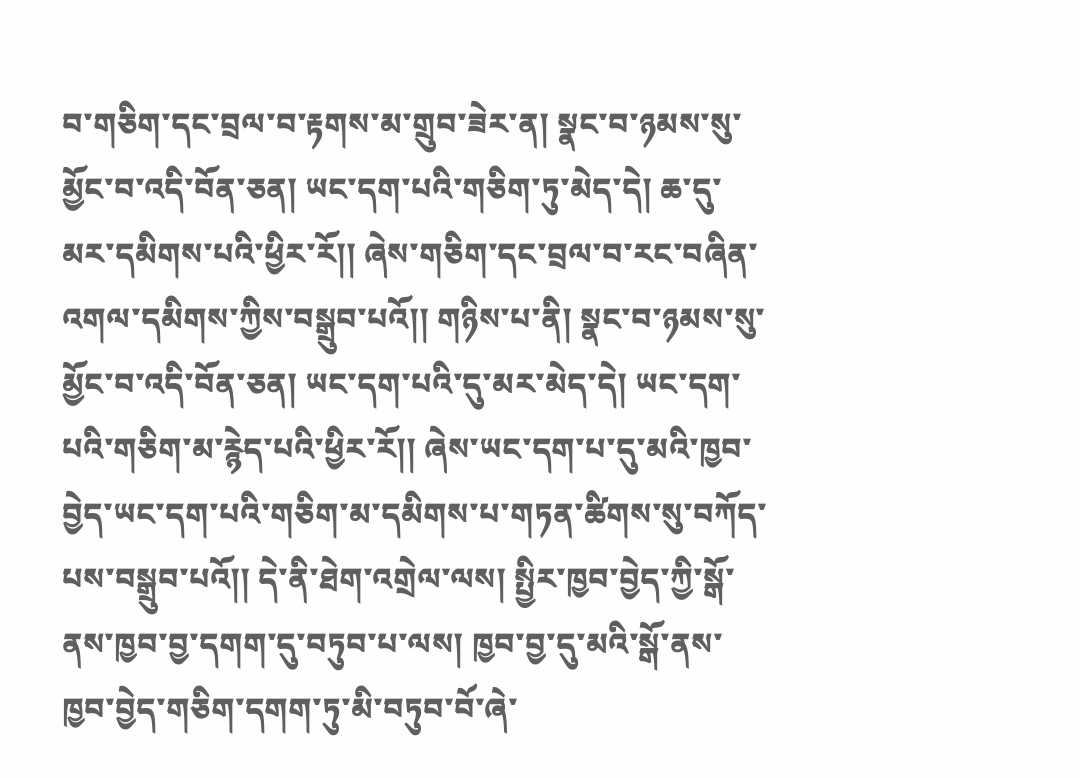བ་གཅིག་དང་བྲལ་བ་རྟགས་མ་གྲུབ་ཟེར་ན། སྣང་བ་ཉམས་སུ་མྱོང་བ་འདི་བོན་ཅན། ཡང་དག་པའི་གཅིག་ཏུ་མེད་དེ། ཆ་དུ་མར་དམིགས་པའི་ཕྱིར་རོ།། ཞེས་གཅིག་དང་བྲལ་བ་རང་བཞིན་འགལ་དམིགས་ཀྱིས་བསྒྲུབ་པའོ།། གཉིས་པ་ནི། སྣང་བ་ཉམས་སུ་མྱོང་བ་འདི་བོན་ཅན། ཡང་དག་པའི་དུ་མར་མེད་དེ། ཡང་དག་པའི་གཅིག་མ་རྙེད་པའི་ཕྱིར་རོ།། ཞེས་ཡང་དག་པ་དུ་མའི་ཁྱབ་བྱེད་ཡང་དག་པའི་གཅིག་མ་དམིགས་པ་གཏན་ཚིགས་སུ་བཀོད་པས་བསྒྲུབ་པའོ།། དེ་ནི་ཐེག་འགྲེལ་ལས། སྤྱིར་ཁྱབ་བྱེད་ཀྱི་སྒོ་ནས་ཁྱབ་བྱ་དགག་དུ་བཏུབ་པ་ལས། ཁྱབ་བྱ་དུ་མའི་སྒོ་ནས་ཁྱབ་བྱེད་གཅིག་དགག་ཏུ་མི་བཏུབ་བོ་ཞེ་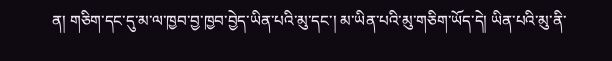ན། གཅིག་དང་དུ་མ་ལ་ཁྱབ་བྱ་ཁྱབ་བྱེད་ཡིན་པའི་མུ་དང་། མ་ཡིན་པའི་མུ་གཅིག་ཡོད་དེ། ཡིན་པའི་མུ་ནི་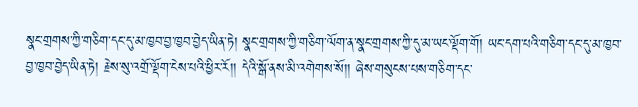སྣང་གྲགས་ཀྱི་གཅིག་དང་དུ་མ་ཁྱབ་བྱ་ཁྱབ་བྱེད་ཡིན་ཏེ། སྣང་གྲགས་ཀྱི་གཅིག་ལོག་ན་སྣང་གྲགས་ཀྱི་དུ་མ་ཡང་ལྡོག་གོ། ཡང་དག་པའི་གཅིག་དང་དུ་མ་ཁྱབ་བྱ་ཁྱབ་བྱེད་ཡིན་ཏེ། རྗེས་སུ་འགྲོ་ལྡོག་ངེས་པའི་ཕྱིར་རོ།། དེའི་སྒོ་ནས་མི་འགེགས་སོ།། ཞེས་གསུངས་པས་གཅིག་དང་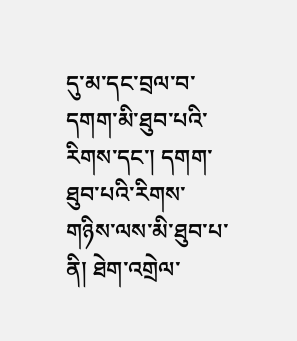དུ་མ་དང་བྲལ་བ་དགག་མི་ཐུབ་པའི་རིགས་དང་། དགག་ཐུབ་པའི་རིགས་གཉིས་ལས་མི་ཐུབ་པ་ནི། ཐེག་འགྲེལ་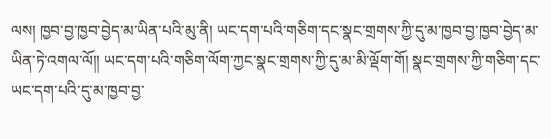ལས། ཁྱབ་བྱ་ཁྱབ་བྱེད་མ་ཡིན་པའི་མུ་ནི། ཡང་དག་པའི་གཅིག་དང་སྣང་གྲགས་ཀྱི་དུ་མ་ཁྱབ་བྱ་ཁྱབ་བྱེད་མ་ཡིན་ཏེ་འགལ་ལོ།། ཡང་དག་པའི་གཅིག་ལོག་ཀྱང་སྣང་གྲགས་ཀྱི་དུ་མ་མི་ལྡོག་གོ། སྣང་གྲགས་ཀྱི་གཅིག་དང་ཡང་དག་པའི་དུ་མ་ཁྱབ་བྱ་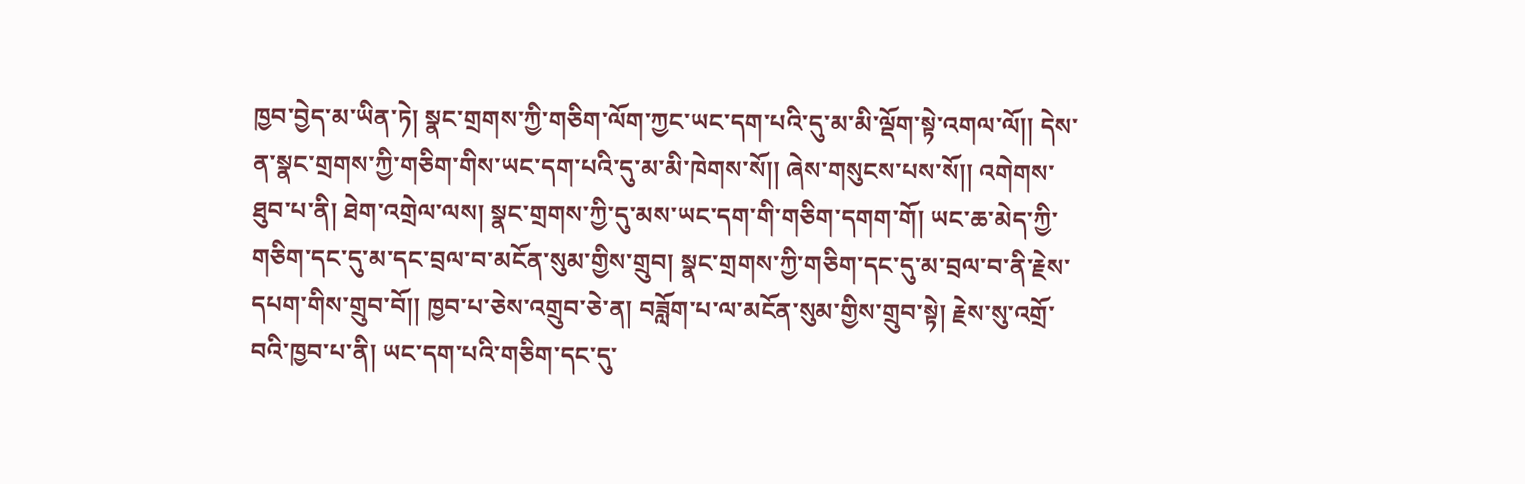ཁྱབ་བྱེད་མ་ཡིན་ཏེ། སྣང་གྲགས་ཀྱི་གཅིག་ལོག་ཀྱང་ཡང་དག་པའི་དུ་མ་མི་ལྡོག་སྟེ་འགལ་ལོ།། དེས་ན་སྣང་གྲགས་ཀྱི་གཅིག་གིས་ཡང་དག་པའི་དུ་མ་མི་ཁེགས་སོ།། ཞེས་གསུངས་པས་སོ།། འགེགས་ཐུབ་པ་ནི། ཐེག་འགྲེལ་ལས། སྣང་གྲགས་ཀྱི་དུ་མས་ཡང་དག་གི་གཅིག་དགག་གོ། ཡང་ཆ་མེད་ཀྱི་གཅིག་དང་དུ་མ་དང་བྲལ་བ་མངོན་སུམ་གྱིས་གྲུབ། སྣང་གྲགས་ཀྱི་གཅིག་དང་དུ་མ་བྲལ་བ་ནི་རྗེས་དཔག་གིས་གྲུབ་བོ།། ཁྱབ་པ་ཅེས་འགྲུབ་ཅེ་ན། བཟློག་པ་ལ་མངོན་སུམ་གྱིས་གྲུབ་སྟེ། རྗེས་སུ་འགྲོ་བའི་ཁྱབ་པ་ནི། ཡང་དག་པའི་གཅིག་དང་དུ་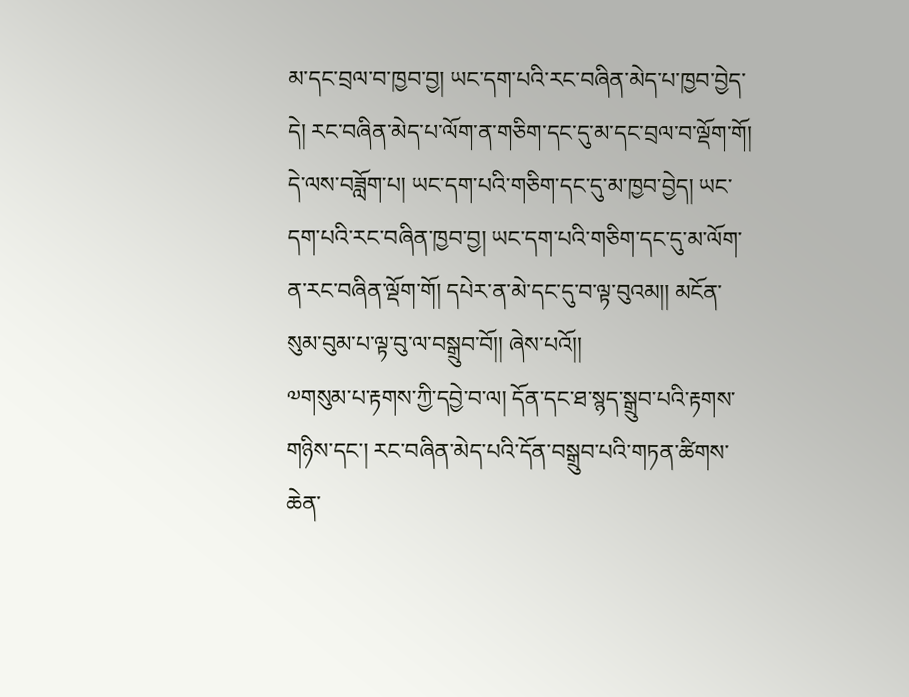མ་དང་བྲལ་བ་ཁྱབ་བྱ། ཡང་དག་པའི་རང་བཞིན་མེད་པ་ཁྱབ་བྱེད་དེ། རང་བཞིན་མེད་པ་ལོག་ན་གཅིག་དང་དུ་མ་དང་བྲལ་བ་ལྡོག་གོ། དེ་ལས་བཟློག་པ། ཡང་དག་པའི་གཅིག་དང་དུ་མ་ཁྱབ་བྱེད། ཡང་དག་པའི་རང་བཞིན་ཁྱབ་བྱ། ཡང་དག་པའི་གཅིག་དང་དུ་མ་ལོག་ན་རང་བཞིན་ལྡོག་གོ། དཔེར་ན་མེ་དང་དུ་བ་ལྟ་བུའམ།། མངོན་སུམ་བུམ་པ་ལྟ་བུ་ལ་བསྒྲུབ་བོ།། ཞེས་པའོ།།
༧གསུམ་པ་རྟགས་ཀྱི་དབྱེ་བ་ལ། དོན་དང་ཐ་སྙད་སྒྲུབ་པའི་རྟགས་གཉིས་དང་། རང་བཞིན་མེད་པའི་དོན་བསྒྲུབ་པའི་གཏན་ཚིགས་ཆེན་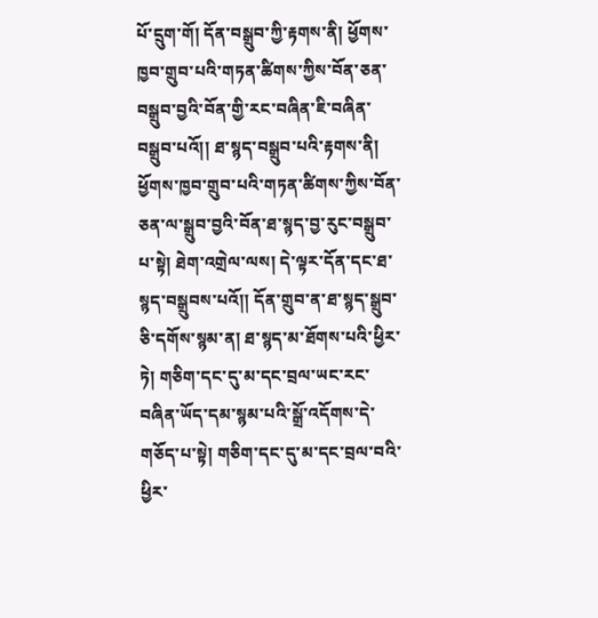པོ་དྲུག་གོ། དོན་བསྒྲུབ་ཀྱི་རྟགས་ནི། ཕྱོགས་ཁྱབ་གྲུབ་པའི་གཏན་ཚིགས་ཀྱིས་བོན་ཅན་བསྒྲུབ་བྱའི་བོན་གྱི་རང་བཞིན་ཇི་བཞིན་བསྒྲུབ་པའོ།། ཐ་སྙད་བསྒྲུབ་པའི་རྟགས་ནི། ཕྱོགས་ཁྱབ་གྲུབ་པའི་གཏན་ཚིགས་ཀྱིས་བོན་ཅན་ལ་སྒྲུབ་བྱའི་བོན་ཐ་སྙད་བྱ་རུང་བསྒྲུབ་པ་སྟེ། ཐེག་འགྲེལ་ལས། དེ་ལྟར་དོན་དང་ཐ་སྙད་བསྒྲུབས་པའོ།། དོན་གྲུབ་ན་ཐ་སྙད་སྒྲུབ་ཅི་དགོས་སྙམ་ན། ཐ་སྙད་མ་ཐོགས་པའི་ཕྱིར་ཏེ། གཅིག་དང་དུ་མ་དང་བྲལ་ཡང་རང་བཞིན་ཡོད་དམ་སྙམ་པའི་སྒྲོ་འདོགས་དེ་གཅོད་པ་སྟེ། གཅིག་དང་དུ་མ་དང་བྲལ་བའི་ཕྱིར་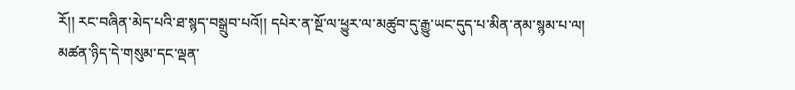རོ།། རང་བཞིན་མེད་པའི་ཐ་སྙད་བསྒྲུབ་པའོ།། དཔེར་ན་སྔོ་ལ་ཕྱུར་ལ་མཚུབ་དུ་རྒྱུ་ཡང་དུད་པ་མིན་ནམ་སྙམ་པ་ལ། མཚན་ཉིད་དེ་གསུམ་དང་ལྡན་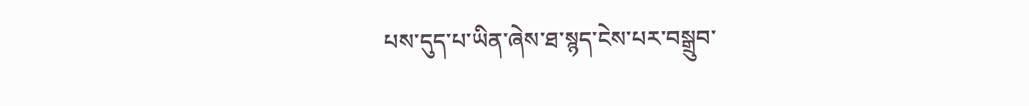པས་དུད་པ་ཡིན་ཞེས་ཐ་སྙད་ངེས་པར་བསྒྲུབ་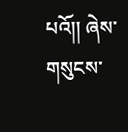པའོ།། ཞེས་གསུངས་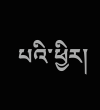པའི་ཕྱིར།